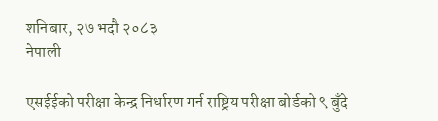शनिबार, २७ भदौ २०८३
नेपाली

एसईईको परीक्षा केन्द्र निर्धारण गर्न राष्ट्रिय परीक्षा बोर्डको ९ बुँदे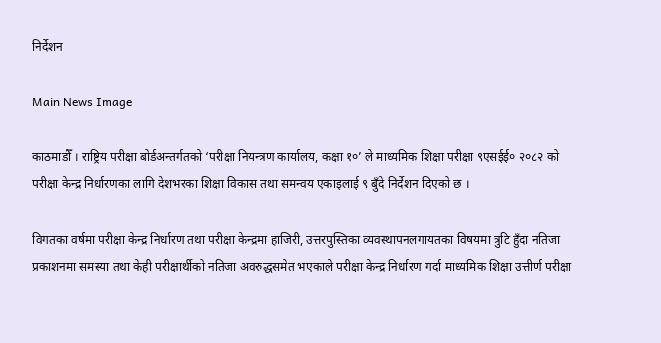निर्देशन

Main News Image

काठमाडौँ । राष्ट्रिय परीक्षा बोर्डअन्तर्गतको ‘परीक्षा नियन्त्रण कार्यालय, कक्षा १०’ ले माध्यमिक शिक्षा परीक्षा ९एसईई० २०८२ को परीक्षा केन्द्र निर्धारणका लागि देशभरका शिक्षा विकास तथा समन्वय एकाइलाई ९ बुँदे निर्देशन दिएको छ ।

विगतका वर्षमा परीक्षा केन्द्र निर्धारण तथा परीक्षा केन्द्रमा हाजिरी, उत्तरपुस्तिका व्यवस्थापनलगायतका विषयमा त्रुटि हुँदा नतिजा प्रकाशनमा समस्या तथा केही परीक्षार्थीको नतिजा अवरुद्धसमेत भएकाले परीक्षा केन्द्र निर्धारण गर्दा माध्यमिक शिक्षा उत्तीर्ण परीक्षा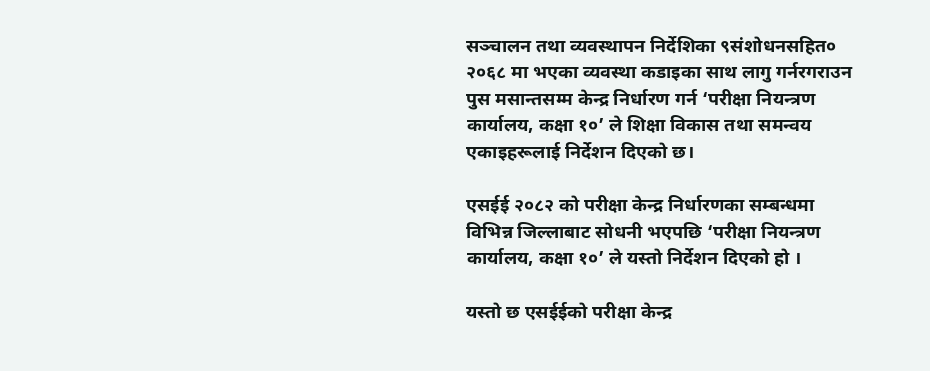सञ्चालन तथा व्यवस्थापन निर्देशिका ९संशोधनसहित० २०६८ मा भएका व्यवस्था कडाइका साथ लागु गर्नरगराउन पुस मसान्तसम्म केन्द्र निर्धारण गर्न ‘परीक्षा नियन्त्रण कार्यालय, कक्षा १०’ ले शिक्षा विकास तथा समन्वय एकाइहरूलाई निर्देशन दिएको छ।

एसईई २०८२ को परीक्षा केन्द्र निर्धारणका सम्बन्धमा विभिन्न जिल्लाबाट सोधनी भएपछि ‘परीक्षा नियन्त्रण कार्यालय, कक्षा १०’ ले यस्तो निर्देशन दिएको हो ।

यस्तो छ एसईईको परीक्षा केन्द्र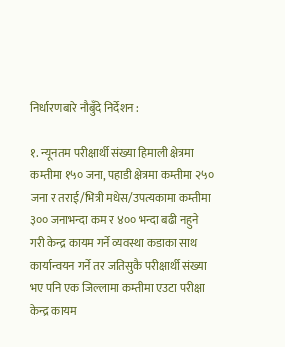निर्धारणबारे नौबुँदे निर्देशन :

१. न्यूनतम परीक्षार्थी संख्या हिमाली क्षेत्रमा कम्तीमा १५० जना, पहाडी क्षेत्रमा कम्तीमा २५० जना र तराई/भित्री मधेस/उपत्यकामा कम्तीमा ३०० जनाभन्दा कम र ४०० भन्दा बढी नहुने गरी केन्द्र कायम गर्ने व्यवस्था कडाका साथ कार्यान्वयन गर्ने तर जतिसुकै परीक्षार्थी संख्या भए पनि एक जिल्लामा कम्तीमा एउटा परीक्षा केन्द्र कायम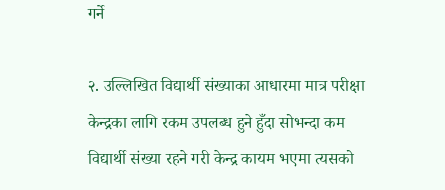गर्ने

२. उल्लिखित विद्यार्थी संख्याका आधारमा मात्र परीक्षा केन्द्रका लागि रकम उपलब्ध हुने हुँदा सोभन्दा कम विद्यार्थी संख्या रहने गरी केन्द्र कायम भएमा त्यसको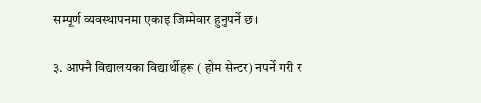सम्पूर्ण व्यवस्थापनमा एकाइ जिम्मेवार हुनुपर्ने छ।

३. आफ्नै विद्यालयका विद्यार्थीहरू ( होम सेन्टर) नपर्ने गरी र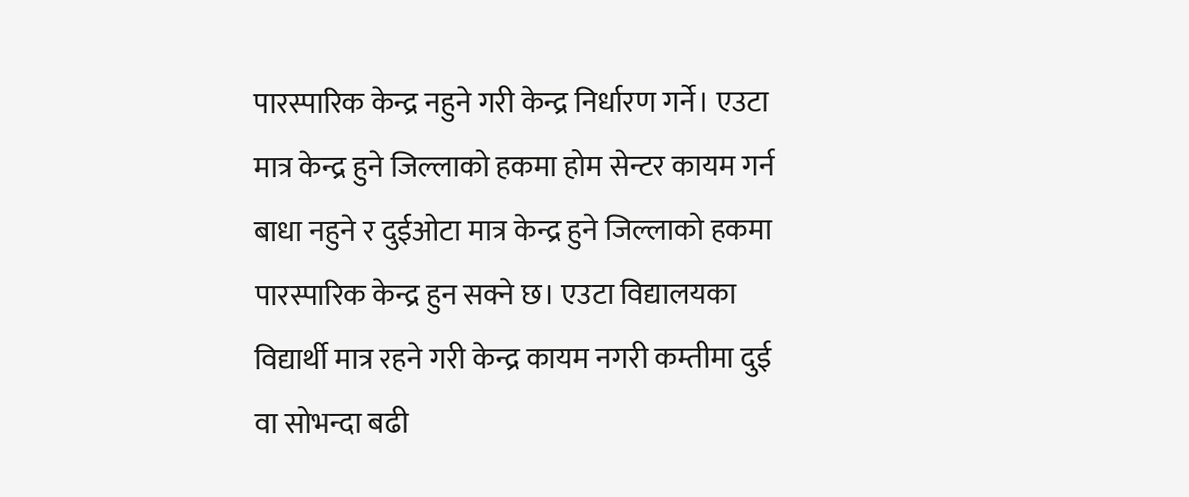पारस्पारिक केन्द्र नहुने गरी केन्द्र निर्धारण गर्ने। एउटा मात्र केन्द्र हुने जिल्लाको हकमा होम सेन्टर कायम गर्न बाधा नहुने र दुईओटा मात्र केन्द्र हुने जिल्लाको हकमा पारस्पारिक केन्द्र हुन सक्ने छ। एउटा विद्यालयका विद्यार्थी मात्र रहने गरी केन्द्र कायम नगरी कम्तीमा दुई वा सोभन्दा बढी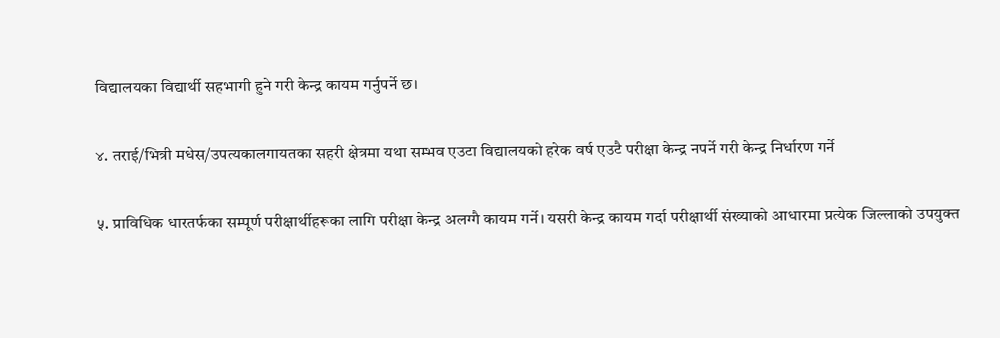विद्यालयका विद्यार्थी सहभागी हुने गरी केन्द्र कायम गर्नुपर्ने छ।

४. तराई/भित्री मधेस/उपत्यकालगायतका सहरी क्षेत्रमा यथा सम्भव एउटा विद्यालयको हरेक वर्ष एउटै परीक्षा केन्द्र नपर्ने गरी केन्द्र निर्धारण गर्ने

५. प्राविधिक धारतर्फका सम्पूर्ण परीक्षार्थीहरूका लागि परीक्षा केन्द्र अलग्गै कायम गर्ने। यसरी केन्द्र कायम गर्दा परीक्षार्थी संख्याको आधारमा प्रत्येक जिल्लाको उपयुक्त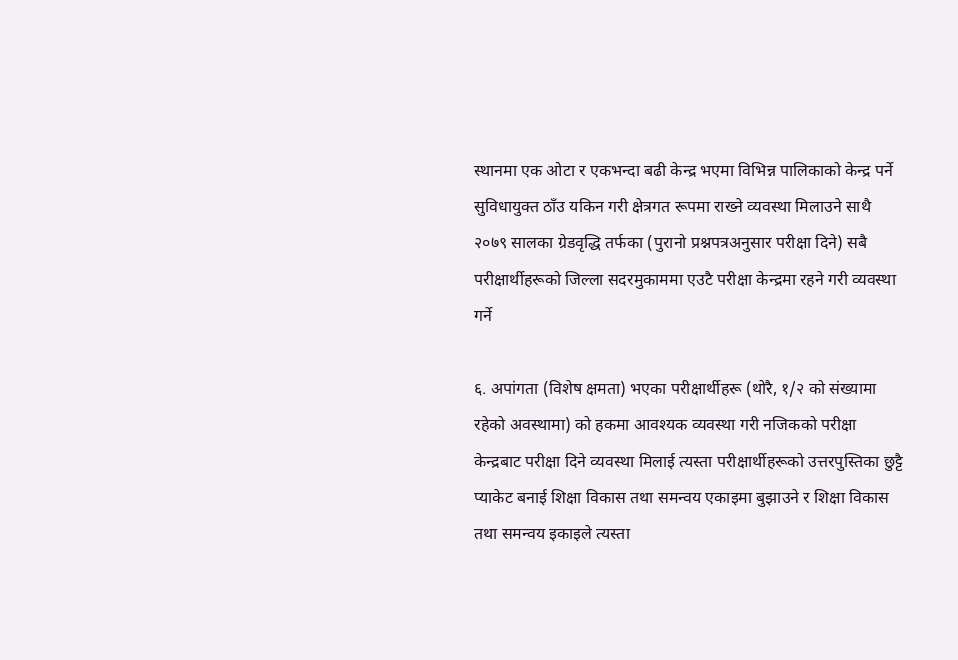स्थानमा एक ओटा र एकभन्दा बढी केन्द्र भएमा विभिन्न पालिकाको केन्द्र पर्ने सुविधायुक्त ठाँउ यकिन गरी क्षेत्रगत रूपमा राख्ने व्यवस्था मिलाउने साथै २०७९ सालका ग्रेडवृद्धि तर्फका (पुरानो प्रश्नपत्रअनुसार परीक्षा दिने) सबै परीक्षार्थीहरूको जिल्ला सदरमुकाममा एउटै परीक्षा केन्द्रमा रहने गरी व्यवस्था गर्ने

६. अपांगता (विशेष क्षमता) भएका परीक्षार्थीहरू (थोरै, १/२ को संख्यामा रहेको अवस्थामा) को हकमा आवश्यक व्यवस्था गरी नजिकको परीक्षा केन्द्रबाट परीक्षा दिने व्यवस्था मिलाई त्यस्ता परीक्षार्थीहरूको उत्तरपुस्तिका छुट्टै प्याकेट बनाई शिक्षा विकास तथा समन्वय एकाइमा बुझाउने र शिक्षा विकास तथा समन्वय इकाइले त्यस्ता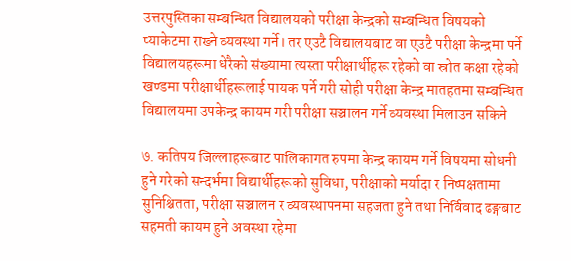उत्तरपुस्तिका सम्बन्धित विद्यालयको परीक्षा केन्द्रको सम्बन्धित विषयको प्याकेटमा राख्ने व्यवस्था गर्ने। तर एउटै विद्यालयबाट वा एउटै परीक्षा केन्द्रमा पर्ने विद्यालयहरूमा धेरैको संख्यामा त्यस्ता परीक्षार्थीहरू रहेको वा स्रोत कक्षा रहेको खण्डमा परीक्षार्थीहरूलाई पायक पर्ने गरी सोही परीक्षा केन्द्र मातहतमा सम्बन्धित विद्यालयमा उपकेन्द्र कायम गरी परीक्षा सञ्चालन गर्ने व्यवस्था मिलाउन सकिने

७. कतिपय जिल्लाहरूबाट पालिकागत रुपमा केन्द्र कायम गर्ने विषयमा सोधनी हुने गरेको सन्दर्भमा विद्यार्थीहरूको सुविधा, परीक्षाको मर्यादा र निष्पक्षतामा सुनिश्चितता, परीक्षा सञ्चालन र व्यवस्थापनमा सहजता हुने तथा निर्विवाद ढङ्गबाट सहमती कायम हुने अवस्था रहेमा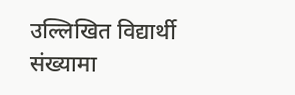उल्लिखित विद्यार्थी संख्यामा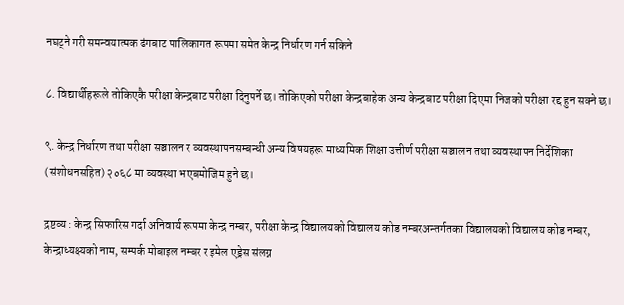नघट्ने गरी समन्वयात्मक ढंगबाट पालिकागत रूपमा समेत केन्द्र निर्धारण गर्न सकिने

८. विद्यार्थीहरूले तोकिएकै परीक्षा केन्द्रबाट परीक्षा दिनुपर्ने छ। तोकिएको परीक्षा केन्द्रबाहेक अन्य केन्द्रबाट परीक्षा दिएमा निजको परीक्षा रद्द हुन सक्ने छ।

९. केन्द्र निर्धारण तथा परीक्षा सञ्चालन र व्यवस्थापनसम्बन्धी अन्य विषयहरू माध्यमिक शिक्षा उत्तीर्ण परीक्षा सञ्चालन तथा व्यवस्थापन निर्देशिका (संशोधनसहित) २०६८ मा व्यवस्था भएबमोजिम हुने छ।

द्रष्टव्य : केन्द्र सिफारिस गर्दा अनिवार्य रूपमा केन्द्र नम्बर, परीक्षा केन्द्र विद्यालयको विद्यालय कोड नम्बरअन्तर्गतका विद्यालयको विद्यालय कोड नम्बर, केन्द्राध्यक्ष्यको नाम, सम्पर्क मोबाइल नम्बर र इमेल एड्रेस संलग्न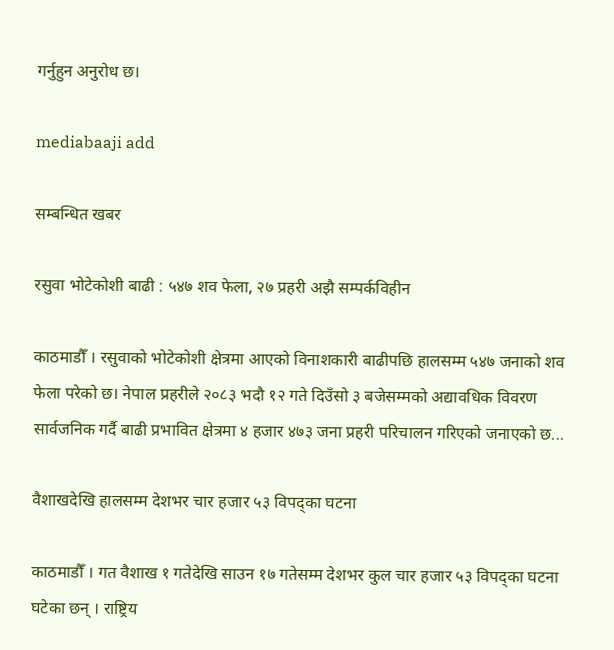गर्नुहुन अनुरोध छ।

mediabaaji add

सम्बन्धित खबर

रसुवा भोटेकोशी बाढी : ५४७ शव फेला, २७ प्रहरी अझै सम्पर्कविहीन

काठमाडौँ । रसुवाको भोटेकोशी क्षेत्रमा आएको विनाशकारी बाढीपछि हालसम्म ५४७ जनाको शव फेला परेको छ। नेपाल प्रहरीले २०८३ भदौ १२ गते दिउँसो ३ बजेसम्मको अद्यावधिक विवरण सार्वजनिक गर्दै बाढी प्रभावित क्षेत्रमा ४ हजार ४७३ जना प्रहरी परिचालन गरिएको जनाएको छ...

वैशाखदेखि हालसम्म देशभर चार हजार ५३ विपद्का घटना

काठमाडौँ । गत वैशाख १ गतेदेखि साउन १७ गतेसम्म देशभर कुल चार हजार ५३ विपद्का घटना घटेका छन् । राष्ट्रिय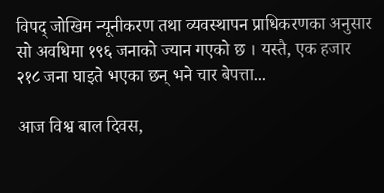विपद् जोखिम न्यूनीकरण तथा व्यवस्थापन प्राधिकरणका अनुसार सो अवधिमा १९६ जनाको ज्यान गएको छ । यस्तै, एक हजार २१८ जना घाइते भएका छन् भने चार बेपत्ता...

आज विश्व बाल दिवस,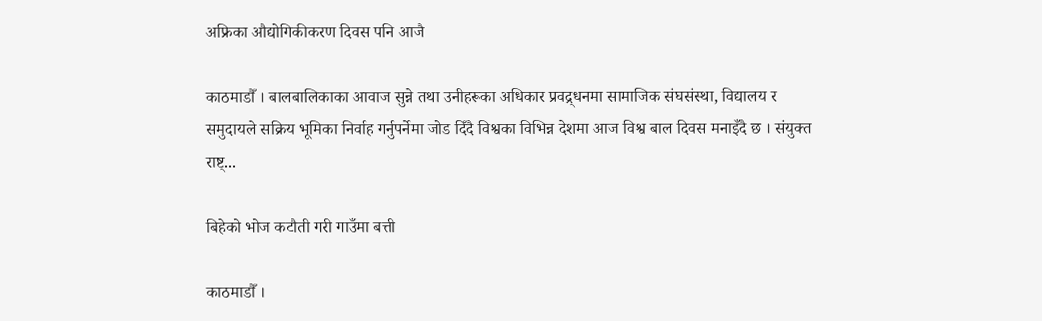अफ्रिका औद्योगिकीकरण दिवस पनि आजै

काठमाडौँ । बालबालिकाका आवाज सुन्ने तथा उनीहरूका अधिकार प्रवद्र्धनमा सामाजिक संघसंस्था, विद्यालय र समुदायले सक्रिय भूमिका निर्वाह गर्नुपर्नेमा जोड दिँदै विश्वका विभिन्न देशमा आज विश्व बाल दिवस मनाइँदै छ । संयुक्त राष्ट्...

बिहेको भोज कटौती गरी गाउँमा बत्ती

काठमाडौँ ।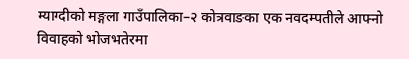म्याग्दीको मङ्गला गाउँपालिका–२ कोत्रवाङका एक नवदम्पतीले आफ्नो विवाहको भोजभतेरमा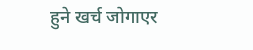हुने खर्च जोगाएर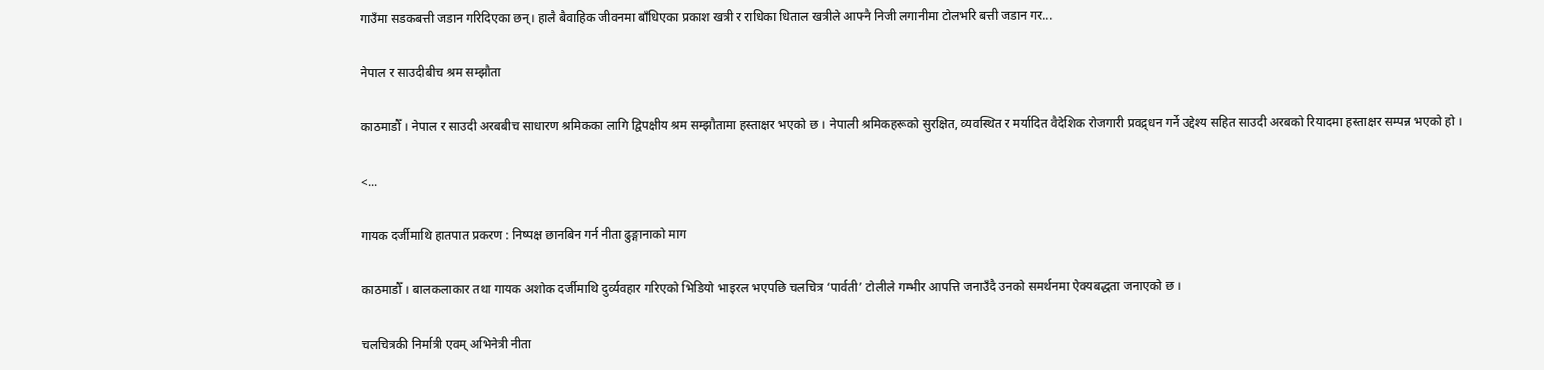गाउँमा सडकबत्ती जडान गरिदिएका छन्। हालै बैवाहिक जीवनमा बाँधिएका प्रकाश खत्री र राधिका धिताल खत्रीले आफ्नै निजी लगानीमा टोलभरि बत्ती जडान गर...

नेपाल र साउदीबीच श्रम सम्झौता

काठमाडौँ । नेपाल र साउदी अरबबीच साधारण श्रमिकका लागि द्विपक्षीय श्रम सम्झौतामा हस्ताक्षर भएको छ । नेपाली श्रमिकहरूको सुरक्षित, व्यवस्थित र मर्यादित वैदेशिक रोजगारी प्रवद्र्धन गर्ने उद्देश्य सहित साउदी अरबको रियादमा हस्ताक्षर सम्पन्न भएको हो ।

<...

गायक दर्जीमाथि हातपात प्रकरण : निष्पक्ष छानबिन गर्न नीता ढुङ्गानाको माग

काठमाडौँ । बालकलाकार तथा गायक अशोक दर्जीमाथि दुर्व्यवहार गरिएको भिडियो भाइरल भएपछि चलचित्र ‘पार्वती’ टोलीले गम्भीर आपत्ति जनाउँदै उनको समर्थनमा ऐक्यबद्धता जनाएको छ ।

चलचित्रकी निर्मात्री एवम् अभिनेत्री नीता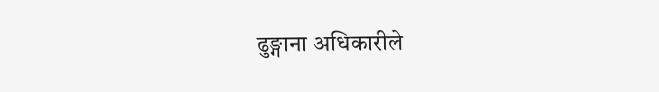ढुङ्गाना अधिकारीले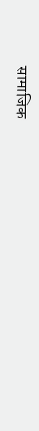सामाजिक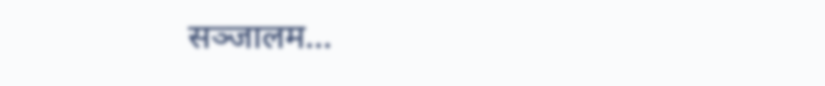सञ्जालम...